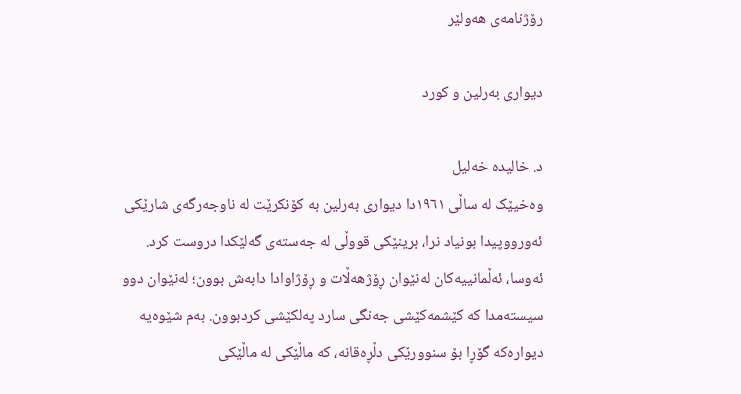رۆژنامەی ھەولێر

دیواری بەرلین و کورد

د. خالیدە خەلیل
وەخیێک لە ساڵی ١٩٦١دا دیواری بەرلین بە کۆنکرێت لە ناوجەرگەی شارێکی ئەورووپیدا بونیاد نرا، برینێکی قووڵی لە جەستەی گەلێکدا دروست کرد. ئەوسا، ئەڵمانییەکان لەنێوان ڕۆژهەڵات و ڕۆژاوادا دابەش بوون؛ لەنێوان دوو سیستەمدا کە کێشمەکێشی جەنگی سارد پەلکێشی کردبوون. بەم شێوەیە دیوارەکە گۆڕا بۆ سنوورێکی دڵڕەقانە، کە ماڵێکی لە ماڵێکی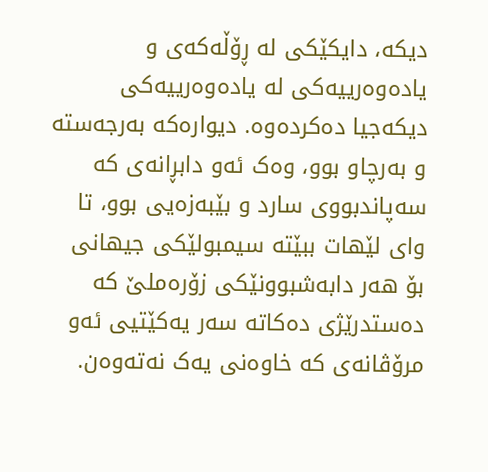دیکە، دایکێکی لە ڕۆڵەکەی و یادەوەرییەکی لە یادەوەرییەکی دیکەجیا دەکردەوە. دیوارەکە بەرجەستە و بەرچاو بوو، وەک ئەو دابڕانەی کە سەپاندبووی سارد و بێبەزەیی بوو، تا وای لێهات ببێتە سیمبولێکی جیهانی بۆ هەر دابەشبوونێکی زۆرەملێ کە دەستدرێژی دەکاتە سەر یەکێتیی ئەو مرۆڤانەی کە خاوەنی یەک نەتەوەن.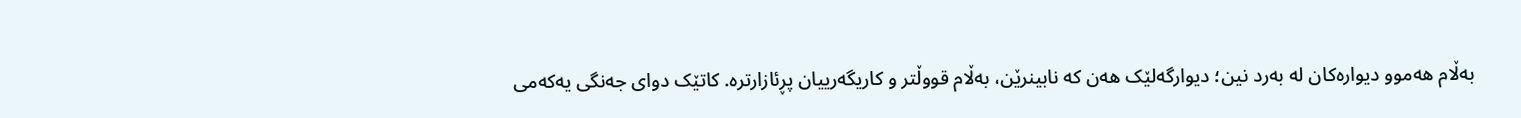بەڵام هەموو دیوارەکان لە بەرد نین؛ دیوارگەلێک هەن کە نابینرێن، بەڵام قووڵتر و کاریگەرییان پڕئازارترە. کاتێک دوای جەنگی یەکەمی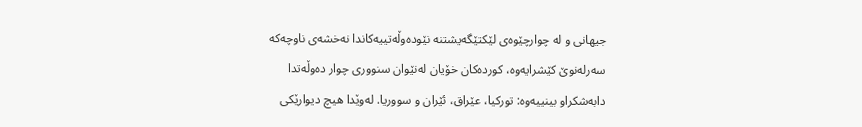جیهانی و لە چوارچێوەی لێکتێگەیشتنە نێودەوڵەتییەکاندا نەخشەی ناوچەکە سەرلەنوێ کێشرایەوە، کوردەکان خۆیان لەنێوان سنووری چوار دەوڵەتدا دابەشکراو بینییەوە: تورکیا، عێراق، ئێران و سووریا. لەوێدا هیچ دیوارێکی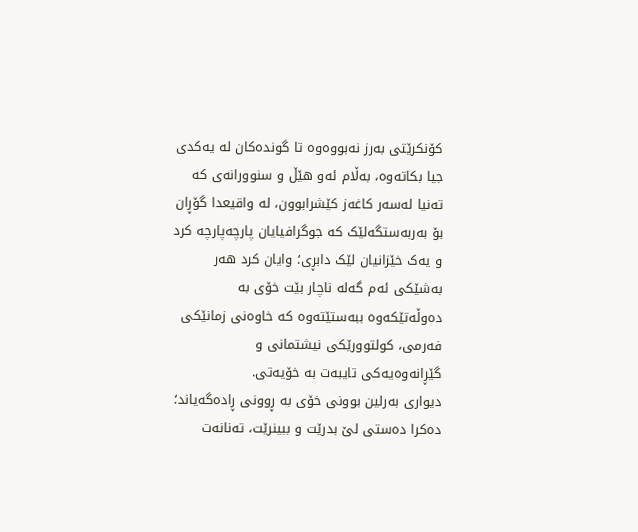کۆنکرێتی بەرز نەبووەوە تا گوندەکان لە یەکدی جیا بکاتەوە، بەڵام ئەو هێڵ و سنوورانەی کە تەنیا لەسەر کاغەز کێشرابوون، لە واقیعدا گۆڕان بۆ بەربەستگەلێک کە جوگرافیایان پارچەپارچە کرد و یەک خێزانیان لێک دابڕی؛ وایان کرد هەر بەشێکی ئەم گەلە ناچار بێت خۆی بە دەوڵەتێکەوە ببەستێتەوە کە خاوەنی زمانێکی فەرمی، کولتوورێکی نیشتمانی و گێڕانەوەیەکی تایبەت بە خۆیەتی.
دیواری بەرلین بوونی خۆی بە ڕوونی ڕادەگەیاند؛ دەکرا دەستی لێ بدرێت و ببینرێت، تەنانەت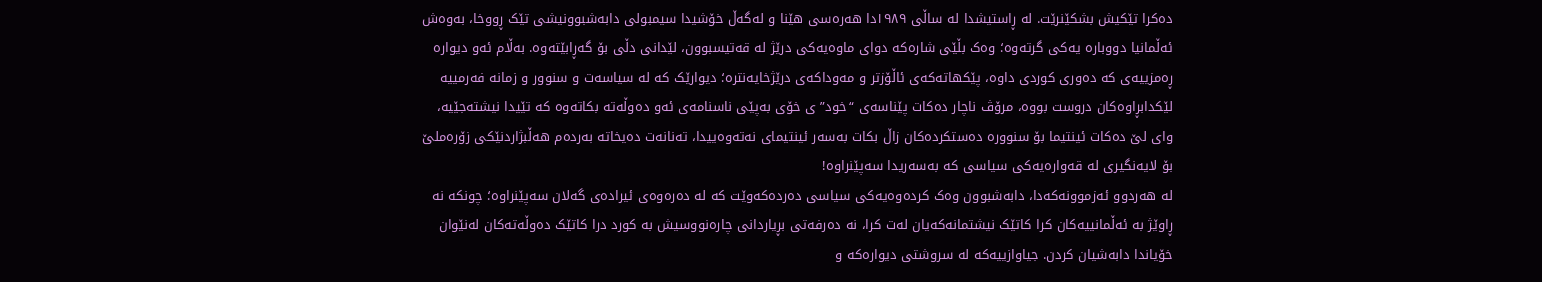دەکرا تێکیش بشکێنرێت. لە ڕاستیشدا لە ساڵی ١٩٨٩دا هەرەسی هێنا و لەگەڵ خۆشیدا سیمبولی دابەشبوونیشی تێک ڕووخا، بەوەش ئەڵمانیا دووبارە یەکی گرتەوە؛ وەک بڵێی شارەکە دوای ماوەیەکی درێژ لە قەتیسبوون، لێدانی دڵی بۆ گەڕابێتەوە. بەڵام ئەو دیوارە ڕەمزییەی کە دەوری کوردی داوە، پێکهاتەکەی ئاڵۆزتر و مەوداکەی درێژخایەنترە؛ دیوارێک کە لە سیاسەت و سنوور و زمانە فەرمییە لێکدابڕاوەکان دروست بووە، مرۆڤ ناچار دەکات پێناسەی “خود”ی خۆی بەپێی ناسنامەی ئەو دەوڵەتە بکاتەوە کە تێیدا نیشتەجێیە، وای لێ دەکات ئینتیما بۆ سنوورە دەستکردەکان زاڵ بکات بەسەر ئینتیمای نەتەوەییدا، تەنانەت دەیخاتە بەردەم هەڵبژاردنێکی زۆرەملێ بۆ لایەنگیری لە قەوارەیەکی سیاسی کە بەسەریدا سەپێنراوە!
لە هەردوو ئەزموونەکەدا، دابەشبوون وەک کردەوەیەکی سیاسی دەردەکەوێت کە لە دەرەوەی ئیرادەی گەلان سەپێنراوە؛ چونکە نە ڕاوێژ بە ئەڵمانییەکان کرا کاتێک نیشتمانەکەیان لەت کرا، نە دەرفەتی بڕیاردانی چارەنووسیش بە کورد درا کاتێک دەوڵەتەکان لەنێوان خۆیاندا دابەشیان کردن. جیاوازییەکە لە سروشتی دیوارەکە و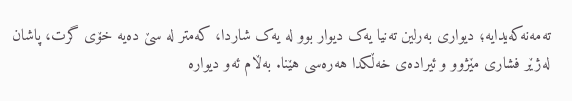تەمەنەکەیدایە؛ دیواری بەرلین تەنیا یەک دیوار بوو لە یەک شاردا، کەمتر لە سێ دەیە خۆی گرت، پاشان لەژێر فشاری مێژوو و ئیرادەی خەڵکدا هەرەسی هێنا. بەڵام ئەو دیوارە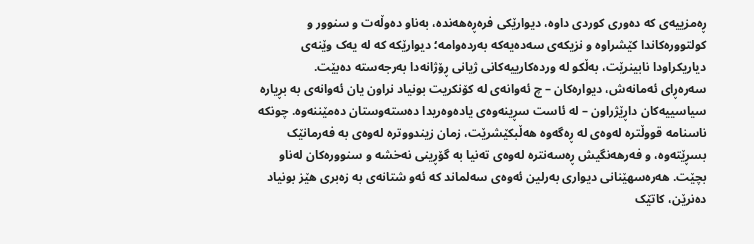ڕەمزییەی کە دەوری کوردی داوە، دیوارێکی فرەڕەهەندە، بەناو دەوڵەت و سنوور و کولتوورەکاندا کێشراوە و نزیکەی سەدەیەکە بەردەوامە؛ دیوارێکە کە لە یەک وێنەی دیاریکراودا نابینرێت، بەڵکو لە وردەکارییەکانی ژیانی ڕۆژانەدا بەرجەستە دەبێت.
سەرەڕای ئەمانەش، دیوارەکان – چ ئەوانەی لە کۆنکریت بونیاد نراون یان ئەوانەی بە بڕیارە سیاسییەکان داڕێژراون – لە ئاست سڕینەوەی یادەوەریدا دەستەوستان دەمێننەوە. چونکە ناسنامە قووڵترە لەوەی لە ڕەگەوە هەڵبکێشرێت، زمان زیندووترە لەوەی بە فەرمانێک بسڕێتەوە، و فەرهەنگیش ڕەسەنترە لەوەی تەنیا بە گۆڕینی نەخشە و سنوورەکان لەناو بچێت. هەرەسهێنانی دیواری بەرلین ئەوەی سەلماند کە ئەو شتانەی بە زەبری هێز بونیاد دەنرێن، کاتێک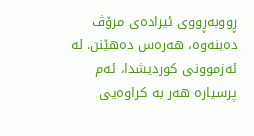ڕووبەڕووی ئیرادەی مرۆڤ دەبنەوە، هەرەس دەهێنن. لە ئەزموونی کوردیشدا، ئەم پرسیارە هەر بە کراوەیی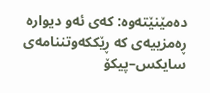دەمێنێتەوە: کەی ئەو دیوارە ڕەمزییەی کە ڕێککەوتننامەی سایکس–پیکۆ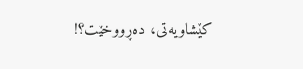کێشاویەتی، دەڕووخێت؟!